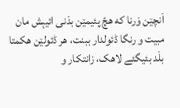اَنچێن وَرنا که هچّ پئیمێن بدَنی ائیبِش مان مبیت و رنگا ڈئولدار ببنت، هر ڈئولێن هکمتا بلَد بئیگئے لاهک، زانتکار و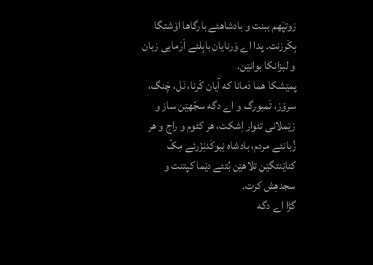زوتپَهم ببنت و بادشاهئے بارگاها اۆشتگا بِکَرزنت. پدا اے وَرنایان بابِلئے اَرَمایی زبان و لبزانکا بوانێن.
پمێشکا هما دَمانا که آیان کَرنا، نَل، چَنگ، سرۆز، تَمبورگ و اے دگه سجّهێن ساز و زێملانی تئوار اِشکت، هر کئوم و راج و هر زُبانئے مردم، بادشاه نِبوکَدنِزَرئے مِکّ کناێنتگێن تلاهێن بُتئے دێما کپتنت و سجدهِش کرت.
گڑا اے دگه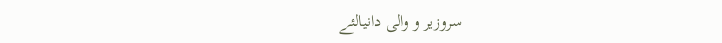سروزیر و والی دانیالئے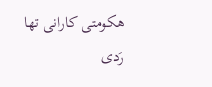هکومتی کارانی تها رَدی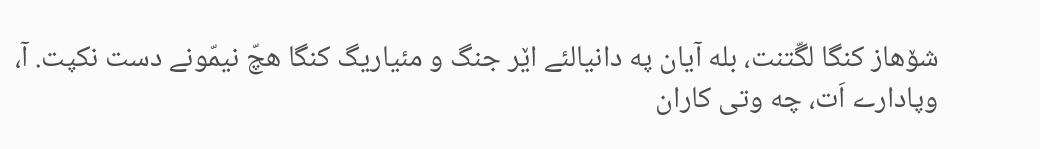شۆهاز کنگا لگّتنت، بله آیان په دانیالئے اێر جنگ و مئیاریگ کنگا هچّ نیمّونے دست نکپت. آ، وپادارے اَت، چه وتی کاران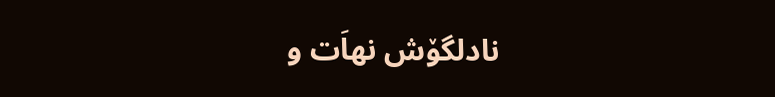نادلگۆش نهاَت و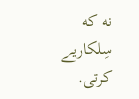نه که سِلکاریے کرتی.